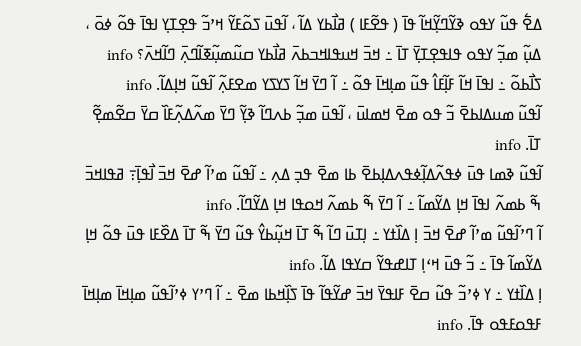ߡߐ߱ ߟߎ߬ ߌߟߋ ߢߌ߬ߣߌ߲߬ߞߊ߬ ߟߊ߫ ( ߟߐ߬ߓߊ ) ߥߊ߯ߕߌ ߡߊ߬ ، ߊ߬ߟߎ߫ ߖߋ߬ߓߌ߬ ߞߴߏ߬ ߟߐ߲ߠߌ߲ ߊߟߊ߫ ߟߋ߬ ߦߋ߫ ، ߡߎ߲߬ ߘߏ߲߬ ߌߟߋ ߟߊߟߐ߲ߠߌ߲߫ ߠߊ߫ ߸ ߞߏ߫ ߞߎߟߊߞߏߕߍ߫ ߥߊ߯ߕߌ ߛߎ߬ߘߎ߲߬ߧߊ߬ߣߍ߲߫ ߣߊ߬ߞߍ߫؟ info
ߖߊ߯ߕߋ߬ ߸ ߊߟߊ߫ ߞߊ߬ ߓߊ߲߬ߓߊ߮ ߟߎ߬ ߘߊ߲ߞߊ߫ ߟߋ߬ ߸ ߊ߬ ߣߌ߫ ߞߊ߬ ߖߌߖߌ ߘߐߓߍ߲߬ ߊ߬ߟߎ߬ ߞߊ߲ߡߊ߬. info
ߊ߬ߟߎ߬ ߘߎߡߊߕߐ߫ ߏ߬ ߟߋ ߘߐ߫ ߞߘߊߎ߫ ، ߊ߬ߟߎ߫ ߘߏ߲߬ ߕߍߣߊ߬ ߢߌ߲߬ ߣߌ߫ ߘߍ߬ߡߍ߲߬ߓߊ߰ ߛߌ߫ ߛߐ߬ߘߐ߲߬ ߠߊ߫. info
ߊ߬ߟߎ߬ ߢߘߊ ߟߎ߫ ߦߟߍ߬ߡߊ߲߬ߦߟߍߡߊ߲ߕߐ߫ ߕߊ ߘߐ߫ ߟߏ߲ ߡߍ߲ ߸ ߊ߬ߟߎ߬ ߘߴߊ߬ ߝߐ߫ ߞߏ߫ ߊ߯ߟߊ߲߫߹ ߥߟߊߞߏ߫ ߒ߬ ߕߘߍ߬ ߊߟߊ߫ ߞߊ߲ ߡߌ߬ߘߊ߬ ߸ ߊ߬ ߣߌ߫ ߒ߬ ߕߘߍ߬ ߞߋߟߊ ߞߊ߲ ߡߌ߬ߣߊ߬. info
ߊ߬ ߣߴߊ߬ߟߎ߬ ߘߴߊ߬ ߝߐ߫ ߞߏ߫ ߊ߲ ߡߊ߰ߙߌ ߸ ߊ߲ߠߎ߫ ߣߊ߬ ߒ߬ ߠߊ߫ ߞߎ߲߬ߕߌ߮ ߟߎ߬ ߣߌ߫ ߒ߬ ߠߊ߫ ߡߐ߰ߓߊ ߟߎ߫ ߟߋ߬ ߞߊ߲ ߡߌ߬ߘߊ߬ ߟߊ߫ ߸ ߏ߬ ߟߎ߫ ߞߵߊ߲ ߠߊߝߟߌ߬ ߛߌߟߊ ߡߊ߬. info
ߊ߲ ߡߊ߰ߙߌ ߸ ߌ ߦߴߏ߬ ߟߎ߬ ߛߐ߫ ߓߊߟߌ߫ ߞߏ߫ ߝߌ߬ߟߊ߬ ߟߊ߫ ߖߊ߲߰ߞߕߊ ߘߐ߫ ߸ ߊ߬ ߣߴߌ ߦߴߊ߬ߟߎ߬ ߘߊ߲ߞߊ߫ ߘߊ߲ߞߊ߫ ߓߟߋߓߟߋ ߟߊ߫. info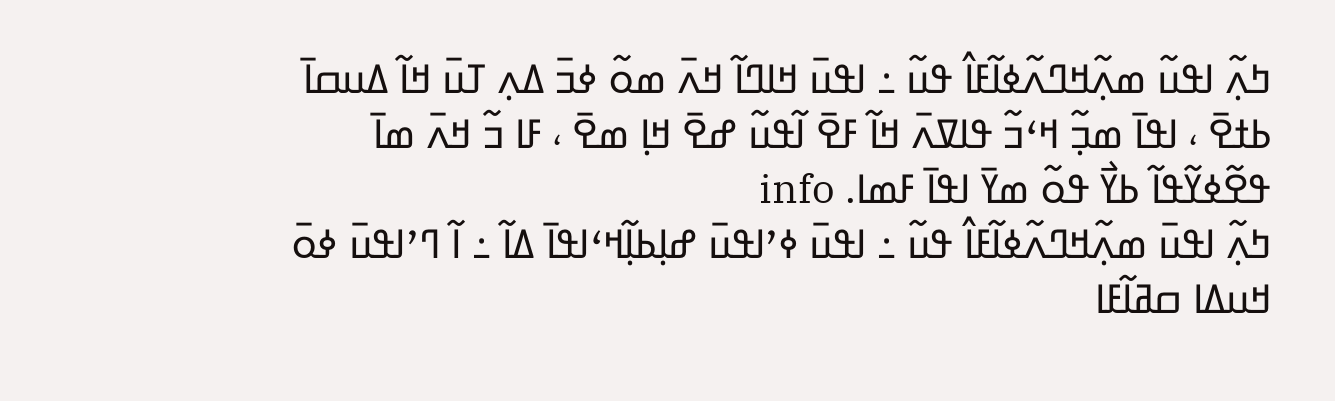ߤߍ߲߬ ߊߟߎ߬ ߘߍ߲߬ߞߣߍ߬ߦߊ߬ߓߊ߮ ߟߎ߬ ߸ ߊߟߎ߫ ߞߊߣߊ߬ ߞߍ߫ ߘߋ߬ ߦߏ߫ ߡߍ߲ ߠߎ߫ ߞߊ߬ ߡߎߛߊ߫ ߕߙߐ߫ ، ߊߟߊ߫ ߘߏ߲߬ ߞߵߏ߬ ߟߊߜߍ߫ ߞߊ߬ ߓߐ߫ ߊ߬ߟߎ߬ ߝߐ߫ ߞߊ߲ ߘߐ߫ ، ߓߊ ߏ߬ ߞߍ߫ ߘߊ߫ ߟߐ߬ߦߌ߬ߟߊ߬ ߕߌ߯ ߟߋ߬ ߘߌ߫ ߊߟߊ߫ ߓߘߊ. info
ߤߍ߲߬ ߊߟߎ߫ ߘߍ߲߬ߞߣߍ߬ߦߊ߬ߓߊ߮ ߟߎ߬ ߸ ߊߟߎ߫ ߦߴߊߟߎ߫ ߝߊ߲ߕߊ߲߬ߞߵߊߟߊ߫ ߡߊ߬ ߸ ߊ߬ ߣߴߊߟߎ߫ ߦߋ߫ ߞߎߡߊ ߛߥߊ߬ߓߊ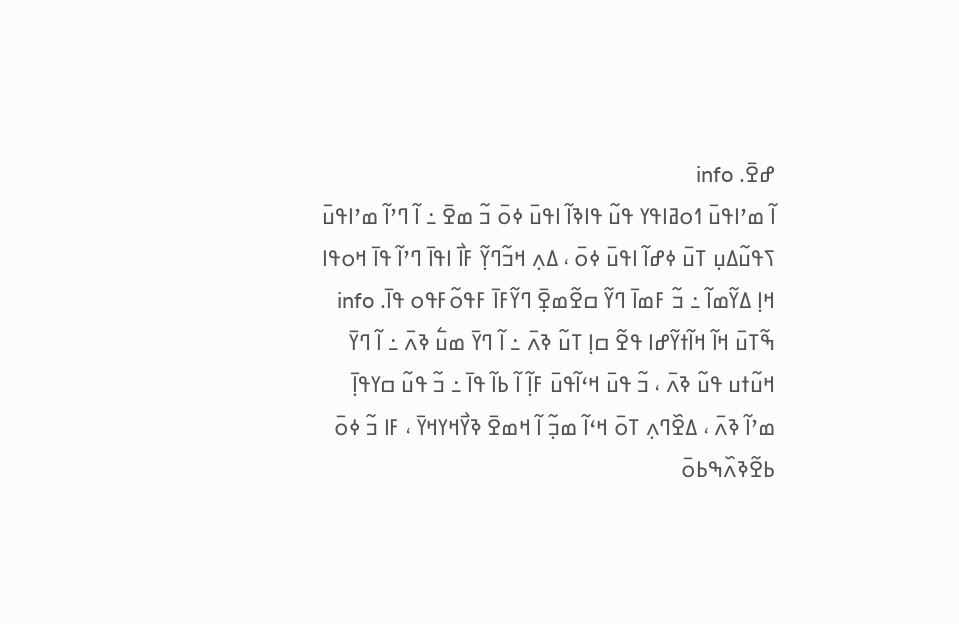ߝߐ߫. info
ߊ߬ ߘߴߊߟߎ߫ ߗߋߥߊߟߌ ߟߎ߬ ߟߊߢߊ߬ ߊߟߎ߫ ߦߋ߫ ߏ߬ ߘߐ߫ ߸ ߊ߬ ߣߴߊ߬ ߘߴߊߟߎ߫ ߖߟߎ߬ߡߎ߲ ߠߎ߫ ߦߝߊ߬ ߊߟߎ߫ ߦߋ߫ ، ߡߍ߲ ߞߏ߬ߣߌ߲߬ ߓߊ߯ ߊߟߊ߫ ߣߴߊ߬ ߟߊ߫ ߞߋߟߊ ߞߊ߲ ߡߌ߬ߘߊ߬ ߸ ߏ߬ ߓߘߊ߫ ߣߌ߬ ߛߐ߬ߘߐ߲߫ ߣߌ߬ߓߊ߫ ߓߟߋ߬ߓߟߋ ߟߊ߫. info
ߒ߬ߠߎ߫ ߞߊ߬ ߞߊ߬ߙߌ߬ߝߊ ߟߐ߬ ߛߊ߲ ߠߎ߬ ߢߍ߫ ߸ ߊ߬ ߣߌ߫ ߘߎ߱ ߢߍ߫ ߸ ߊ߬ ߣߌ߫ ߞߎ߬ߙߎ ߟߎ߬ ߢߍ߫ ، ߏ߬ ߟߎ߫ ߞߵߊ߬ߟߎ߫ ߓߊ߲߬ ߊ߬ ߕߊ߬ ߟߊ߫ ߸ ߏ߬ ߟߎ߬ ߛߌߟߊ߲߫ ߘߴߊ߬ ߢߍ߫ ، ߡߐ߰ߣߍ߲ ߠߋ߫ ߞߵߊ߬ ߘߏ߲߬ ߊ߬ ߞߘߐ߫ ߢߌ߯ߞߌߞߌ߫ ، ߓߊ ߏ߬ ߦߋ߫ ߕߐ߬ߢߍ߰ߒߕߋ߫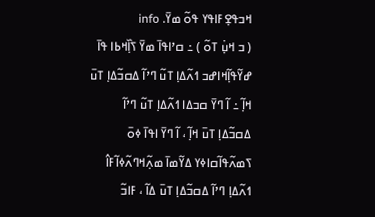ߞߏߟߐ߲ߓߊߟߌ ߟߋ߬ ߘߌ߫. info
( ߏ ߞߎ߲߭ ߠߋ߬ ) ߸ ߛߴߊߟߊ߫ ߘߌ߫ ߖߊ߲߰ߞߕߊ ߟߊ߫ ߝߌ߬ߟߊ߲߬ߞߊߝߏ ߗߍ߬ߡߊ߲ ߠߎ߬ ߣߴߊ߬ ߡߛߏ߬ߡߊ߲ ߠߎ߫ ߞߊ߲߬ ߸ ߊ߬ ߣߌ߫ ߛߏߡߊ ߗߍ߬ߡߊ߲ ߠߎ߬ ߣߴߊ߬ ߡߛߏ߬ߡߊ߲ ߠߎ߫ ߞߊ߲߬ ، ߊ߬ ߣߌ߫ ߊߟߊ߫ ߦߋ߫ ߖߘߍ߬ߟߊ߬ߛߊߦߌ ߡߌ߬ߘߊ߫ ߘߍ߲߬ߞߣߍ߬ߦߊ߬ߓߊ߮ ߗߍ߬ߡߊ߲ ߣߴߊ߬ ߡߛߏ߬ߡߊ߲ ߠߎ߫ ߡߊ߬ ، ߓߊߏ߬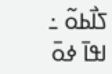ߖߊ߯ߕߋ߬ ߸ ߊߟߊ߫ ߦߋ߫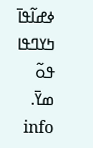ߦߝߊ߬ߟߊ߫ ߤߌߣߟߊ ߟߋ߬ ߘߌ߫. info